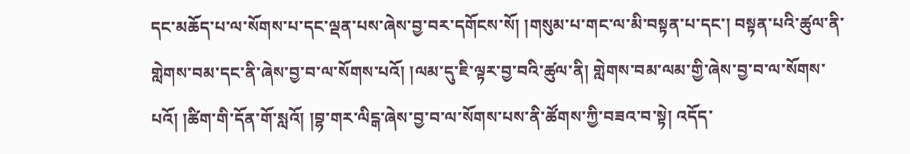དང་མཆོད་པ་ལ་སོགས་པ་དང་ལྡན་པས་ཞེས་བྱ་བར་དགོངས་སོ། །གསུམ་པ་གང་ལ་མི་བསྟན་པ་དང་། བསྟན་པའི་ཚུལ་ནི་གླེགས་བམ་དང་ནི་ཞེས་བྱ་བ་ལ་སོགས་པའོ། །ལམ་དུ་ཇི་ལྟར་བྱ་བའི་ཚུལ་ནི། གླེགས་བམ་ལམ་གྱི་ཞེས་བྱ་བ་ལ་སོགས་པའོ། །ཚིག་གི་དོན་གོ་སླའོ། །བྷ་གར་ལིངྒ་ཞེས་བྱ་བ་ལ་སོགས་པས་ནི་ཚོགས་ཀྱི་བཟའ་བ་སྟེ། འདོད་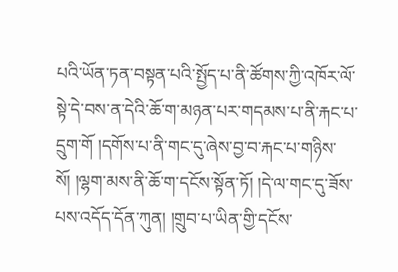པའི་ཡོན་ཏན་བསྟན་པའི་སྤྱོད་པ་ནི་ཚོགས་ཀྱི་འཁོར་ལོ་སྟེ་དེ་བས་ན་དེའི་ཆོ་ག་མཉན་པར་གདམས་པ་ནི་རྐང་པ་དྲུག་གོ །དགོས་པ་ནི་གང་དུ་ཞེས་བྱ་བ་རྐང་པ་གཉིས་སོ། །ལྷག་མས་ནི་ཆོ་ག་དངོས་སྟོན་ཏོ། །དེ་ལ་གང་དུ་ཟོས་པས་འདོད་དོན་ཀུན། །གྲུབ་པ་ཡིན་གྱི་དངོས་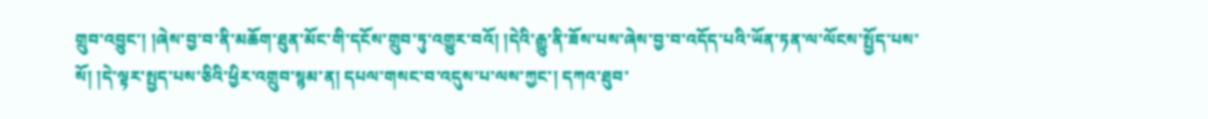གྲུབ་འབྱུང་། །ཞེས་བྱ་བ་ནི་མཆོག་ཐུན་མོང་གི་དངོས་གྲུབ་ཏུ་འགྱུར་བའོ། །དེའི་རྒྱུ་ནི་ཟོས་པས་ཞེས་བྱ་བ་འདོད་པའི་ཡོན་ཏན་ལ་ལོངས་སྤྱོད་པས་སོ། །དེ་ལྟར་སྤྱད་པས་ཅིའི་ཕྱིར་འགྲུབ་སྙམ་ན། དཔལ་གསང་བ་འདུས་པ་ལས་ཀྱང་། དཀའ་ཐུབ་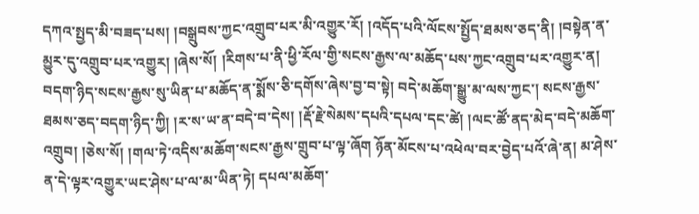དཀའ་སྤྱད་མི་བཟད་པས། །བསྒྲུབས་ཀྱང་འགྲུབ་པར་མི་འགྱུར་རོ། །འདོད་པའི་ལོངས་སྤྱོད་ཐམས་ཅད་ནི། །བསྟེན་ན་མྱུར་དུ་འགྲུབ་པར་འགྱུར། །ཞེས་སོ། །རིགས་པ་ནི་ཕྱི་རོལ་གྱི་སངས་རྒྱས་ལ་མཆོད་པས་ཀྱང་འགྲུབ་པར་འགྱུར་ན། བདག་ཉིད་སངས་རྒྱས་སུ་ཡིན་པ་མཆོད་ན་སྨོས་ཅི་དགོས་ཞེས་བྱ་བ་སྟེ། བདེ་མཆོག་སྒྱུ་མ་ལས་ཀྱང་། སངས་རྒྱས་ཐམས་ཅད་བདག་ཉིད་ཀྱི། །ར་ས་ཡ་ན་བདེ་བ་དེས། །རྡོ་རྗེ་སེམས་དཔའི་དཔལ་དང་ཚེ། །ལང་ཚོ་ནད་མེད་བདེ་མཆོག་འགྲུབ། །ཅེས་སོ། །གལ་ཏེ་འདིས་མཆོག་སངས་རྒྱས་གྲུབ་པ་ལྟ་ཞོག ཉོན་མོངས་པ་འཕེལ་བར་བྱེད་པའོ་ཞེ་ན། མ་ཤེས་ན་དེ་ལྟར་འགྱུར་ཡང་ཤེས་པ་ལ་མ་ཡིན་ཏེ། དཔལ་མཆོག་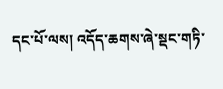དང་པོ་ལས། འདོད་ཆགས་ཞེ་སྡང་གཏི་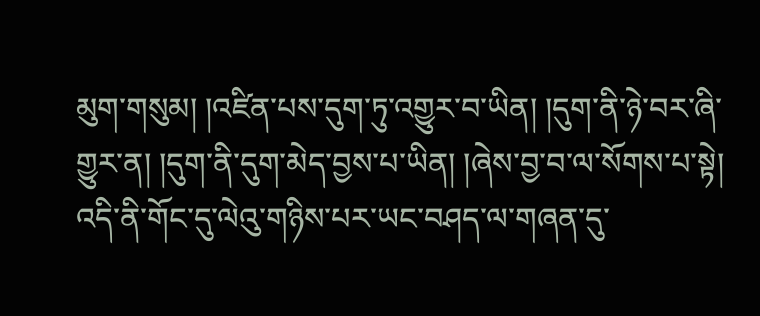མུག་གསུམ། །འཛིན་པས་དུག་ཏུ་འགྱུར་བ་ཡིན། །དུག་ནི་ཉེ་བར་ཞི་གྱུར་ན། །དུག་ནི་དུག་མེད་བྱས་པ་ཡིན། །ཞེས་བྱ་བ་ལ་སོགས་པ་སྟེ། འདི་ནི་གོང་དུ་ལེའུ་གཉིས་པར་ཡང་བཤད་ལ་གཞན་དུ་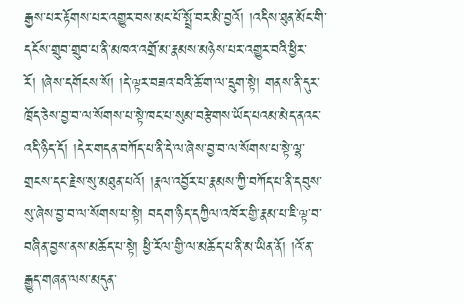རྒྱས་པར་རྟོགས་པར་འགྱུར་བས་མང་པོ་སྤྲོ་བར་མི་བྱའོ། །འདིས་ཐུན་མོང་གི་དངོས་གྲུབ་གྲུབ་པ་ནི་མཁའ་འགྲོ་མ་རྣམས་མཉེས་པར་འགྱུར་བའི་ཕྱིར་རོ། །ཞེས་དགོངས་སོ། །དེ་ལྟར་བཟའ་བའི་ཆོ་ག་ལ་དྲུག་སྟེ། གནས་ནི་དུར་ཁྲོད་ཅེས་བྱ་བ་ལ་སོགས་པ་སྟེ་ཁང་པ་སུམ་བརྩེགས་ཡོད་པའམ་མེད་ནའང་འདི་ཉིད་དོ། །དེར་གདན་བཀོད་པ་ནི་དེ་ལ་ཞེས་བྱ་བ་ལ་སོགས་པ་སྟེ་ལྷ་གྲངས་དང་རྗེས་སུ་མཐུན་པའོ། །རྣལ་འབྱོར་པ་རྣམས་ཀྱི་བཀོད་པ་ནི་དབུས་སུ་ཞེས་བྱ་བ་ལ་སོགས་པ་སྟེ། བདག་ཉིད་དཀྱིལ་འཁོར་གྱི་རྣམ་པ་ཇི་ལྟ་བ་བཞིན་བྱས་ནས་མཆོད་པ་སྟེ། ཕྱི་རོལ་གྱི་ལ་མཆོད་པ་ནི་མ་ཡིན་ནོ། །འོ་ན་རྒྱུད་གཞན་ལས་མདུན་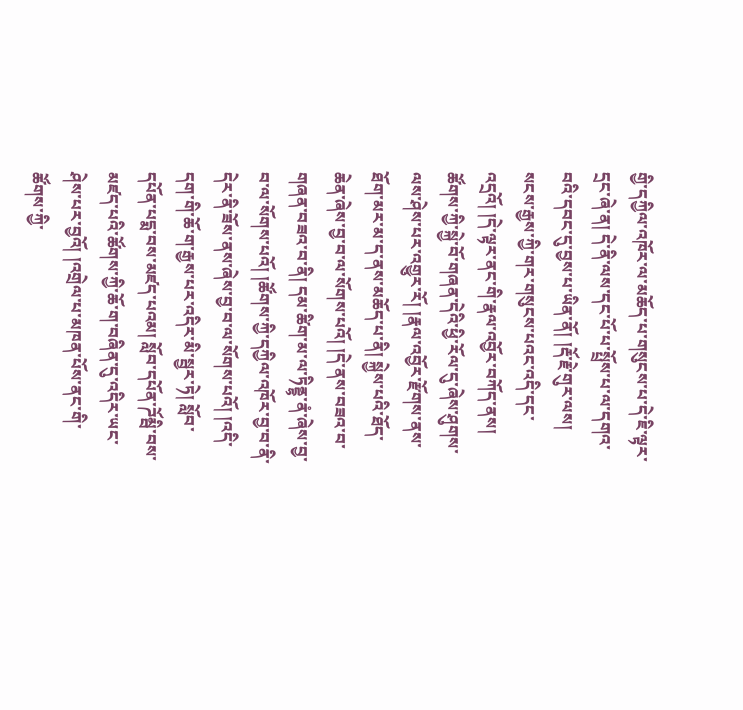གྱི་དཀྱིལ་འཁོར་ལ་མཆོད་པ་གསུངས་པ་དེ་ཇི་ལྟར་དྲང་ཞེ་ན། དེ་ནི་ལས་དང་པོ་པ་སྤྲོས་པ་ལ་དགའ་བའི་དབང་དུ་བྱས་པ་ཡིན་ནོ། །རྡོ་རྗེ་གུར་ལས། སངས་རྒྱས་ཀྱི་གར་གསུངས་པའང་འདི་དང་འདྲའོ། །དེ་ལྟར་ནང་གི་རྣལ་འབྱོར་བཀོད་ནས། ཚོགས་ཀྱི་སྐྱེ་བོ་གཞན་དེའི་ཕྱི་རོལ་དུ་ཞེས་ཤུགས་ལས་ཤེས་པར་འགྱུར་རོ། །རྣལ་འབྱོར་རྫོགས་ནས་ཐོག་མར་མ་ད་ནས་མཆོད་པ་ནི། སྐྱེས་པའི་ཐོད་ཆེན་ཞེས་བྱ་བ་ལ་སོགས་པའོ། །དེ་ནས་བཟའ་བ་གཞན་བཟའ་བ་ནི། དམ་ཚིག་མ་ལ་ཏིནྡྷ་ནཾ་ཞེས་བྱ་བ་ལ་སོགས་པའོ། །ཚོགས་ཀྱི་དཀྱིལ་འཁོར་བྱ་བ་ནི་དེར་ནི་ཟོས་ནས་ཞེས་བྱ་བ་ལ་སོགས་པའོ། །འདི་དག་གི་ཆོ་ག་རྒྱས་པར་འདིར་མི་སྦྱར་ཏེ། སློབ་དཔོན་པདྨ་བས་མཛད་པའམ། སློབ་དཔོན་ཌོམྦི་བས་མཛད་པའི་ཚོགས་ཀྱི་ཆོ་ག་བཞིན་དུ་འདིར་ཡང་ཤེས་པར་བྱའོ། །འགྲེལ་པ་མཁན་པོས་ནང་གི་ཚོགས་ཀྱི་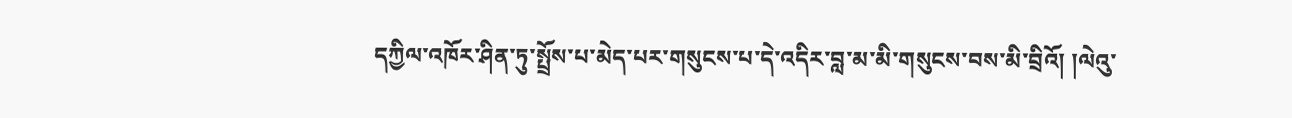དཀྱིལ་འཁོར་ཤིན་ཏུ་སྤྲོས་པ་མེད་པར་གསུངས་པ་དེ་འདིར་བླ་མ་མི་གསུངས་བས་མི་བྲིའོ། །ལེའུ་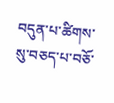བདུན་པ་ཚིགས་སུ་བཅད་པ་བཅོ་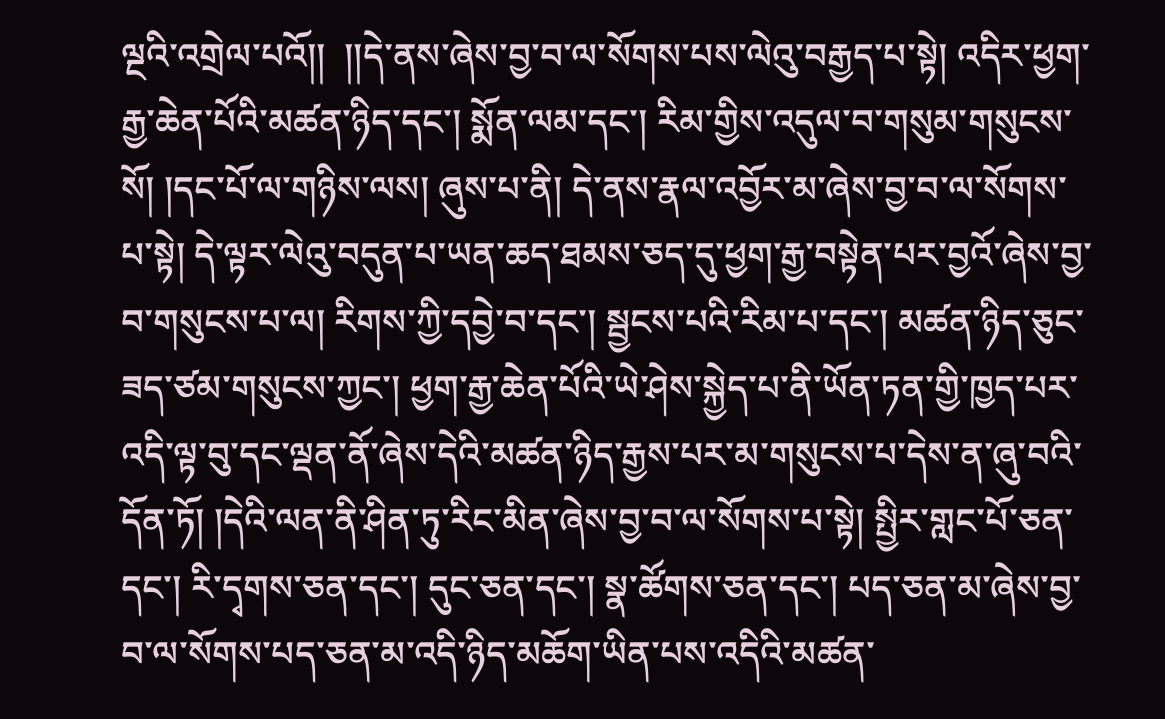ལྔའི་འགྲེལ་པའོ།།  །།དེ་ནས་ཞེས་བྱ་བ་ལ་སོགས་པས་ལེའུ་བརྒྱད་པ་སྟེ། འདིར་ཕྱག་རྒྱ་ཆེན་པོའི་མཚན་ཉིད་དང་། སྨོན་ལམ་དང་། རིམ་གྱིས་འདུལ་བ་གསུམ་གསུངས་སོ། །དང་པོ་ལ་གཉིས་ལས། ཞུས་པ་ནི། དེ་ནས་རྣལ་འབྱོར་མ་ཞེས་བྱ་བ་ལ་སོགས་པ་སྟེ། དེ་ལྟར་ལེའུ་བདུན་པ་ཡན་ཆད་ཐམས་ཅད་དུ་ཕྱག་རྒྱ་བསྟེན་པར་བྱའོ་ཞེས་བྱ་བ་གསུངས་པ་ལ། རིགས་ཀྱི་དབྱེ་བ་དང་། སྦྱངས་པའི་རིམ་པ་དང་། མཚན་ཉིད་ཅུང་ཟད་ཙམ་གསུངས་ཀྱང་། ཕྱག་རྒྱ་ཆེན་པོའི་ཡེ་ཤེས་སྐྱེད་པ་ནི་ཡོན་ཏན་གྱི་ཁྱད་པར་འདི་ལྟ་བུ་དང་ལྡན་ནོ་ཞེས་དེའི་མཚན་ཉིད་རྒྱས་པར་མ་གསུངས་པ་དེས་ན་ཞུ་བའི་དོན་ཏོ། །དེའི་ལན་ནི་ཤིན་ཏུ་རིང་མིན་ཞེས་བྱ་བ་ལ་སོགས་པ་སྟེ། སྤྱིར་གླང་པོ་ཅན་དང་། རི་དྭགས་ཅན་དང་། དུང་ཅན་དང་། སྣ་ཚོགས་ཅན་དང་། པད་ཅན་མ་ཞེས་བྱ་བ་ལ་སོགས་པད་ཅན་མ་འདི་ཉིད་མཆོག་ཡིན་པས་འདིའི་མཚན་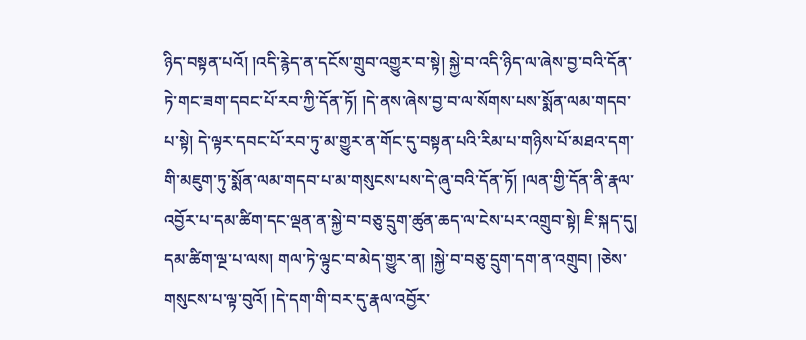ཉིད་བསྟན་པའོ། །འདི་རྙེད་ན་དངོས་གྲུབ་འགྱུར་བ་སྟེ། སྐྱེ་བ་འདི་ཉིད་ལ་ཞེས་བྱ་བའི་དོན་ཏེ་གང་ཟག་དབང་པོ་རབ་ཀྱི་དོན་ཏོ། །དེ་ནས་ཞེས་བྱ་བ་ལ་སོགས་པས་སྨོན་ལམ་གདབ་པ་སྟེ། དེ་ལྟར་དབང་པོ་རབ་ཏུ་མ་གྱུར་ན་གོང་དུ་བསྟན་པའི་རིམ་པ་གཉིས་པོ་མཐའ་དག་གི་མཇུག་ཏུ་སྨོན་ལམ་གདབ་པ་མ་གསུངས་པས་དེ་ཞུ་བའི་དོན་ཏོ། །ལན་གྱི་དོན་ནི་རྣལ་འབྱོར་པ་དམ་ཚིག་དང་ལྡན་ན་སྐྱེ་བ་བཅུ་དྲུག་ཚུན་ཆད་ལ་ངེས་པར་འགྲུབ་སྟེ། ཇི་སྐད་དུ། དམ་ཚིག་ལྔ་པ་ལས། གལ་ཏེ་ལྟུང་བ་མེད་གྱུར་ན། །སྐྱེ་བ་བཅུ་དྲུག་དག་ན་འགྲུབ། །ཅེས་གསུངས་པ་ལྟ་བུའོ། །དེ་དག་གི་བར་དུ་རྣལ་འབྱོར་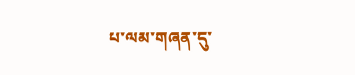པ་ལམ་གཞན་དུ་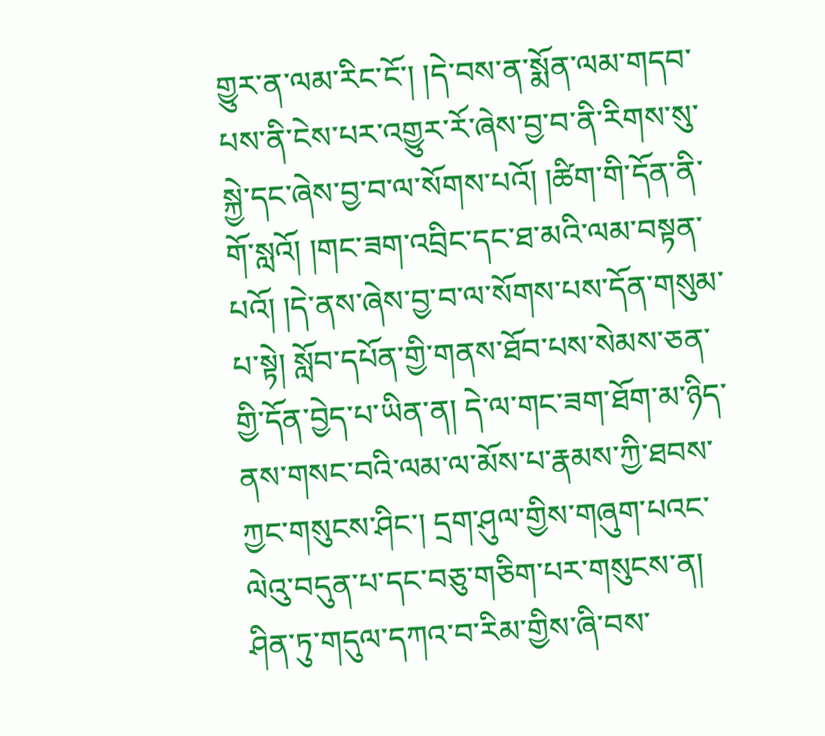གྱུར་ན་ལམ་རིང་ངོ་། །དེ་བས་ན་སྨོན་ལམ་གདབ་པས་ནི་ངེས་པར་འགྱུར་རོ་ཞེས་བྱ་བ་ནི་རིགས་སུ་སྐྱེ་དང་ཞེས་བྱ་བ་ལ་སོགས་པའོ། །ཚིག་གི་དོན་ནི་གོ་སླའོ། །གང་ཟག་འབྲིང་དང་ཐ་མའི་ལམ་བསྟན་པའོ། །དེ་ནས་ཞེས་བྱ་བ་ལ་སོགས་པས་དོན་གསུམ་པ་སྟེ། སློབ་དཔོན་གྱི་གནས་ཐོབ་པས་སེམས་ཅན་གྱི་དོན་བྱེད་པ་ཡིན་ན། དེ་ལ་གང་ཟག་ཐོག་མ་ཉིད་ནས་གསང་བའི་ལམ་ལ་མོས་པ་རྣམས་ཀྱི་ཐབས་ཀྱང་གསུངས་ཤིང་། དྲག་ཤུལ་གྱིས་གཞུག་པའང་ལེའུ་བདུན་པ་དང་བཅུ་གཅིག་པར་གསུངས་ན། ཤིན་ཏུ་གདུལ་དཀའ་བ་རིམ་གྱིས་ཞི་བས་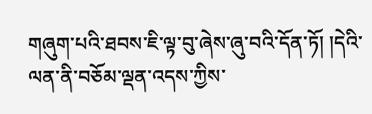གཞུག་པའི་ཐབས་ཇི་ལྟ་བུ་ཞེས་ཞུ་བའི་དོན་ཏོ། །དེའི་ལན་ནི་བཅོམ་ལྡན་འདས་ཀྱིས་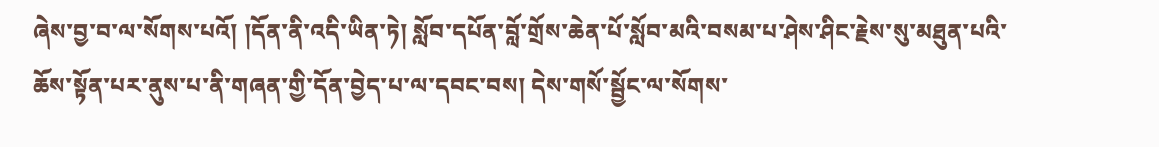ཞེས་བྱ་བ་ལ་སོགས་པའོ། །དོན་ནི་འདི་ཡིན་ཏེ། སློབ་དཔོན་བློ་གྲོས་ཆེན་པོ་སློབ་མའི་བསམ་པ་ཤེས་ཤིང་རྗེས་སུ་མཐུན་པའི་ཆོས་སྟོན་པར་ནུས་པ་ནི་གཞན་གྱི་དོན་བྱེད་པ་ལ་དབང་བས། དེས་གསོ་སྦྱོང་ལ་སོགས་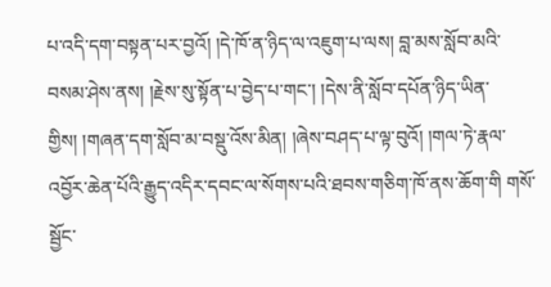པ་འདི་དག་བསྟན་པར་བྱའོ། །དེ་ཁོ་ན་ཉིད་ལ་འཇུག་པ་ལས། བླ་མས་སློབ་མའི་བསམ་ཤེས་ནས། །རྗེས་སུ་སྟོན་པ་བྱེད་པ་གང་། །དེས་ནི་སློབ་དཔོན་ཉིད་ཡིན་གྱིས། །གཞན་དག་སློབ་མ་བསྡུ་འོས་མིན། །ཞེས་བཤད་པ་ལྟ་བུའོ། །གལ་ཏེ་རྣལ་འབྱོར་ཆེན་པོའི་རྒྱུད་འདིར་དབང་ལ་སོགས་པའི་ཐབས་གཅིག་ཁོ་ནས་ཆོག་གི གསོ་སྦྱོང་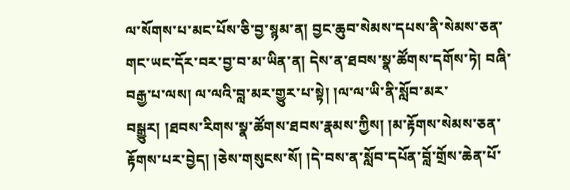ལ་སོགས་པ་མང་པོས་ཅི་བྱ་སྙམ་ན། བྱང་ཆུབ་སེམས་དཔས་ནི་སེམས་ཅན་གང་ཡང་དོར་བར་བྱ་བ་མ་ཡིན་ན། དེས་ན་ཐབས་སྣ་ཚོགས་དགོས་ཏེ། བཞི་བརྒྱ་པ་ལས། ལ་ལའི་བླ་མར་གྱུར་པ་སྟེ། །ལ་ལ་ཡི་ནི་སློབ་མར་བསྒྱུར། །ཐབས་རིགས་སྣ་ཚོགས་ཐབས་རྣམས་ཀྱིས། །མ་རྟོགས་སེམས་ཅན་རྟོགས་པར་བྱེད། །ཅེས་གསུངས་སོ། །དེ་བས་ན་སློབ་དཔོན་བློ་གྲོས་ཆེན་པོ་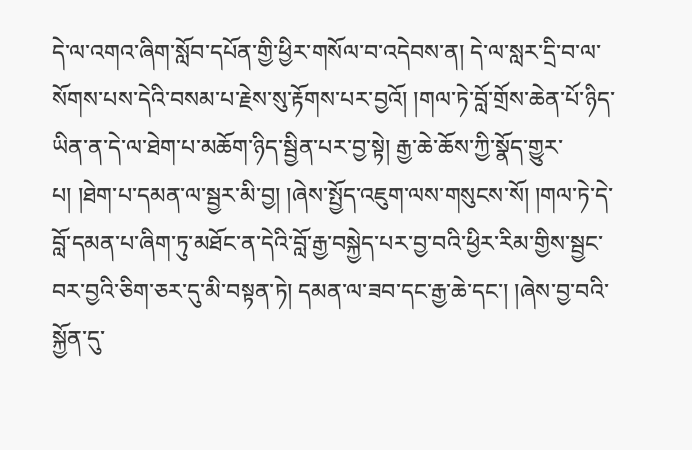དེ་ལ་འགའ་ཞིག་སློབ་དཔོན་གྱི་ཕྱིར་གསོལ་བ་འདེབས་ན། དེ་ལ་སླར་དྲི་བ་ལ་སོགས་པས་དེའི་བསམ་པ་རྗེས་སུ་རྟོགས་པར་བྱའོ། །གལ་ཏེ་བློ་གྲོས་ཆེན་པོ་ཉིད་ཡིན་ན་དེ་ལ་ཐེག་པ་མཆོག་ཉིད་སྦྱིན་པར་བྱ་སྟེ། རྒྱ་ཆེ་ཆོས་ཀྱི་སྣོད་གྱུར་པ། །ཐེག་པ་དམན་ལ་སྦྱར་མི་བྱ། །ཞེས་སྤྱོད་འཇུག་ལས་གསུངས་སོ། །གལ་ཏེ་དེ་བློ་དམན་པ་ཞིག་ཏུ་མཐོང་ན་དེའི་བློ་རྒྱ་བསྐྱེད་པར་བྱ་བའི་ཕྱིར་རིམ་གྱིས་སྦྱང་བར་བྱའི་ཅིག་ཅར་དུ་མི་བསྟན་ཏེ། དམན་ལ་ཟབ་དང་རྒྱ་ཆེ་དང་། །ཞེས་བྱ་བའི་སྐྱོན་དུ་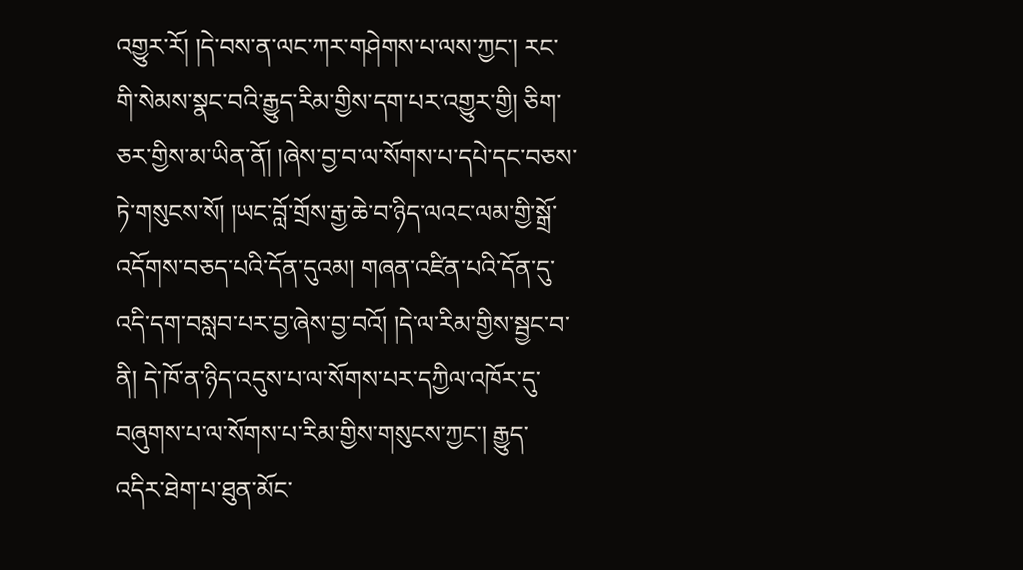འགྱུར་རོ། །དེ་བས་ན་ལང་ཀར་གཤེགས་པ་ལས་ཀྱང་། རང་གི་སེམས་སྣང་བའི་རྒྱུད་རིམ་གྱིས་དག་པར་འགྱུར་གྱི། ཅིག་ཅར་གྱིས་མ་ཡིན་ནོ། །ཞེས་བྱ་བ་ལ་སོགས་པ་དཔེ་དང་བཅས་ཏེ་གསུངས་སོ། །ཡང་བློ་གྲོས་རྒྱ་ཆེ་བ་ཉིད་ལའང་ལམ་གྱི་སྒྲོ་འདོགས་བཅད་པའི་དོན་དུའམ། གཞན་འཛིན་པའི་དོན་དུ་འདི་དག་བསླབ་པར་བྱ་ཞེས་བྱ་བའོ། །དེ་ལ་རིམ་གྱིས་སྦྱང་བ་ནི། དེ་ཁོ་ན་ཉིད་འདུས་པ་ལ་སོགས་པར་དཀྱིལ་འཁོར་དུ་བཞུགས་པ་ལ་སོགས་པ་རིམ་གྱིས་གསུངས་ཀྱང་། རྒྱུད་འདིར་ཐེག་པ་ཐུན་མོང་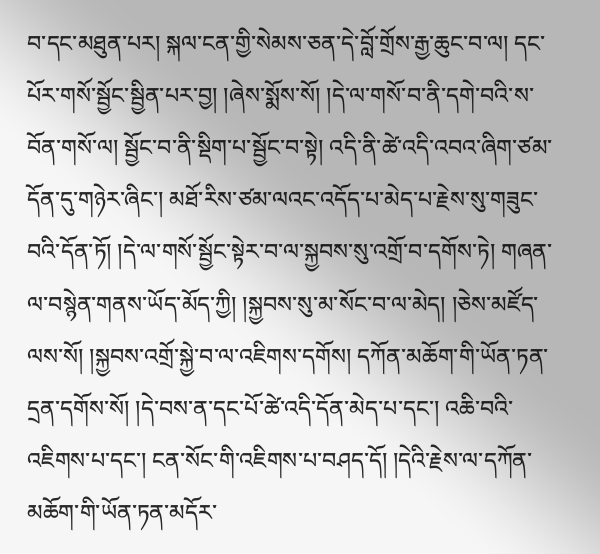བ་དང་མཐུན་པར། སྐལ་ངན་གྱི་སེམས་ཅན་དེ་བློ་གྲོས་རྒྱ་ཆུང་བ་ལ། དང་པོར་གསོ་སྦྱོང་སྦྱིན་པར་བྱ། །ཞེས་སྨོས་སོ། །དེ་ལ་གསོ་བ་ནི་དགེ་བའི་ས་བོན་གསོ་ལ། སྦྱོང་བ་ནི་སྡིག་པ་སྦྱོང་བ་སྟེ། འདི་ནི་ཚེ་འདི་འབའ་ཞིག་ཙམ་དོན་དུ་གཉེར་ཞིང་། མཐོ་རིས་ཙམ་ལའང་འདོད་པ་མེད་པ་རྗེས་སུ་གཟུང་བའི་དོན་ཏོ། །དེ་ལ་གསོ་སྦྱོང་སྟེར་བ་ལ་སྐྱབས་སུ་འགྲོ་བ་དགོས་ཏེ། གཞན་ལ་བསྙེན་གནས་ཡོད་མོད་ཀྱི། །སྐྱབས་སུ་མ་སོང་བ་ལ་མེད། །ཅེས་མཛོད་ལས་སོ། །སྐྱབས་འགྲོ་སྐྱེ་བ་ལ་འཇིགས་དགོས། དཀོན་མཆོག་གི་ཡོན་ཏན་དྲན་དགོས་སོ། །དེ་བས་ན་དང་པོ་ཚེ་འདི་དོན་མེད་པ་དང་། འཆི་བའི་འཇིགས་པ་དང་། ངན་སོང་གི་འཇིགས་པ་བཤད་དོ། །དེའི་རྗེས་ལ་དཀོན་མཆོག་གི་ཡོན་ཏན་མདོར་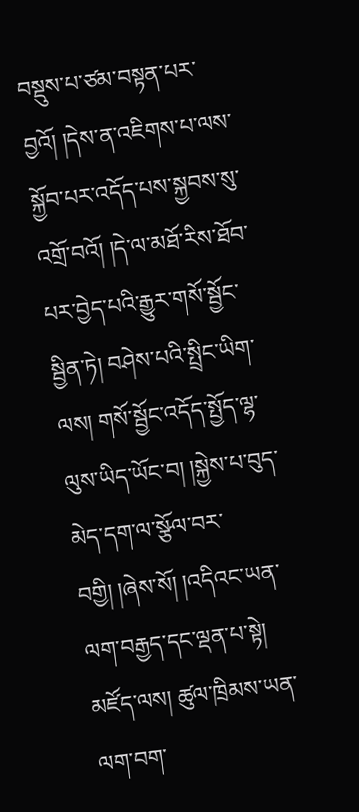བསྡུས་པ་ཙམ་བསྟན་པར་བྱའོ། །དེས་ན་འཇིགས་པ་ལས་སྐྱོབ་པར་འདོད་པས་སྐྱབས་སུ་འགྲོ་བའོ། །དེ་ལ་མཐོ་རིས་ཐོབ་པར་བྱེད་པའི་རྒྱུར་གསོ་སྦྱོང་སྦྱིན་ཏེ། བཤེས་པའི་སྤྲིང་ཡིག་ལས། གསོ་སྦྱོང་འདོད་སྤྱོད་ལྷ་ལུས་ཡིད་ཡོང་བ། །སྐྱེས་པ་བུད་མེད་དག་ལ་སྩོལ་བར་བགྱི། །ཞེས་སོ། །འདིའང་ཡན་ལག་བརྒྱད་དང་ལྡན་པ་སྟེ། མཛོད་ལས། ཚུལ་ཁྲིམས་ཡན་ལག་བག་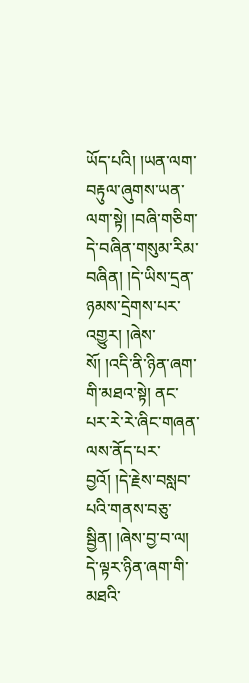ཡོད་པའི། །ཡན་ལག་བརྟུལ་ཞུགས་ཡན་ལག་སྟེ། །བཞི་གཅིག་དེ་བཞིན་གསུམ་རིམ་བཞིན། །དེ་ཡིས་དྲན་ཉམས་དྲེགས་པར་འགྱུར། །ཞེས་སོ། །འདི་ནི་ཉིན་ཞག་གི་མཐའ་སྟེ། ནང་པར་རེ་རེ་ཞིང་གཞན་ལས་ནོད་པར་བྱའོ། །དེ་རྗེས་བསླབ་པའི་གནས་བཅུ་སྦྱིན། །ཞེས་བྱ་བ་ལ། དེ་ལྟར་ཉིན་ཞག་གི་མཐའི་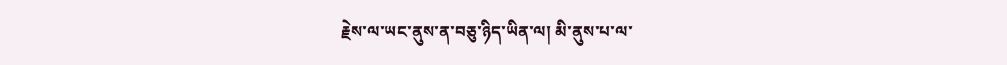རྗེས་ལ་ཡང་ནུས་ན་བཅུ་ཉིད་ཡིན་ལ། མི་ནུས་པ་ལ་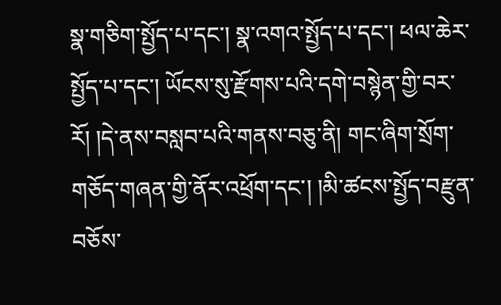སྣ་གཅིག་སྤྱོད་པ་དང་། སྣ་འགའ་སྤྱོད་པ་དང་། ཕལ་ཆེར་སྤྱོད་པ་དང་། ཡོངས་སུ་རྫོགས་པའི་དགེ་བསྙེན་གྱི་བར་རོ། །དེ་ནས་བསླབ་པའི་གནས་བཅུ་ནི། གང་ཞིག་སྲོག་གཅོད་གཞན་གྱི་ནོར་འཕྲོག་དང་། །མི་ཚངས་སྤྱོད་བརྫུན་བཅོས་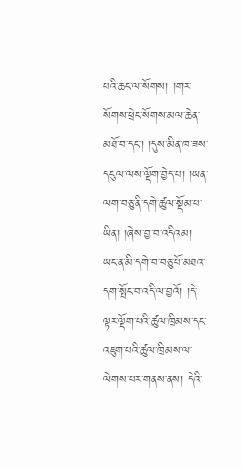པའི་ཆང་ལ་སོགས། །གར་སོགས་ཕྲེང་སོགས་མལ་ཆེན་མཐོ་བ་དང་། །དུས་མིན་ཁ་ཟས་དངུལ་ལས་ལྡོག་བྱེད་པ། །ཡན་ལག་བཅུ་ནི་དགེ་ཚུལ་སྡོམ་པ་ཡིན། །ཞེས་བྱ་བ་འདིའམ། ཡང་ན་མི་དགེ་བ་བཅུ་པོ་མཐའ་དག་སྤོང་བ་འདི་ལ་བྱའོ། །དེ་ལྟར་ལྡོག་པའི་ཚུལ་ཁྲིམས་དང་འཇུག་པའི་ཚུལ་ཁྲིམས་ལ་ལེགས་པར་གནས་ནས། དེའི་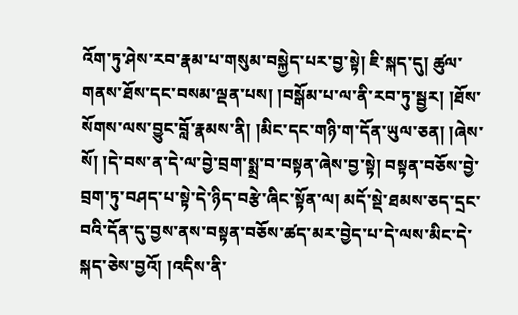འོག་ཏུ་ཤེས་རབ་རྣམ་པ་གསུམ་བསྐྱེད་པར་བྱ་སྟེ། ཇི་སྐད་དུ། ཚུལ་གནས་ཐོས་དང་བསམ་ལྡན་པས། །བསྒོམ་པ་ལ་ནི་རབ་ཏུ་སྦྱར། །ཐོས་སོགས་ལས་བྱུང་བློ་རྣམས་ནི། །མིང་དང་གཉི་ག་དོན་ཡུལ་ཅན། །ཞེས་སོ། །དེ་བས་ན་དེ་ལ་བྱེ་བྲག་སྨྲ་བ་བསྟན་ཞེས་བྱ་སྟེ། བསྟན་བཅོས་བྱེ་བྲག་ཏུ་བཤད་པ་སྟེ་དེ་ཉིད་བརྩེ་ཞིང་སྟོན་ལ། མདོ་སྡེ་ཐམས་ཅད་དྲང་བའི་དོན་དུ་བྱས་ནས་བསྟན་བཅོས་ཚད་མར་བྱེད་པ་དེ་ལས་མིང་དེ་སྐད་ཅེས་བྱའོ། །འདིས་ནི་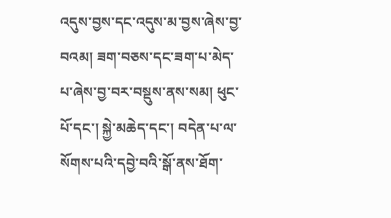འདུས་བྱས་དང་འདུས་མ་བྱས་ཞེས་བྱ་བའམ། ཟག་བཅས་དང་ཟག་པ་མེད་པ་ཞེས་བྱ་བར་བསྡུས་ནས་སམ། ཕུང་པོ་དང་། སྐྱེ་མཆེད་དང་། བདེན་པ་ལ་སོགས་པའི་དབྱེ་བའི་སྒོ་ནས་ཐོག་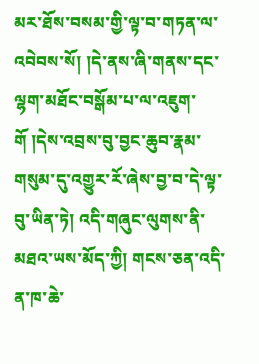མར་ཐོས་བསམ་གྱི་ལྟ་བ་གཏན་ལ་འབེབས་སོ། །དེ་ནས་ཞི་གནས་དང་ལྷག་མཐོང་བསྒོམ་པ་ལ་འཇུག་གོ །དེས་འབྲས་བུ་བྱང་ཆུབ་རྣམ་གསུམ་དུ་འགྱུར་རོ་ཞེས་བྱ་བ་དེ་ལྟ་བུ་ཡིན་ཏེ། འདི་གཞུང་ལུགས་ནི་མཐའ་ཡས་མོད་ཀྱི། གངས་ཅན་འདི་ན་ཁ་ཆེ་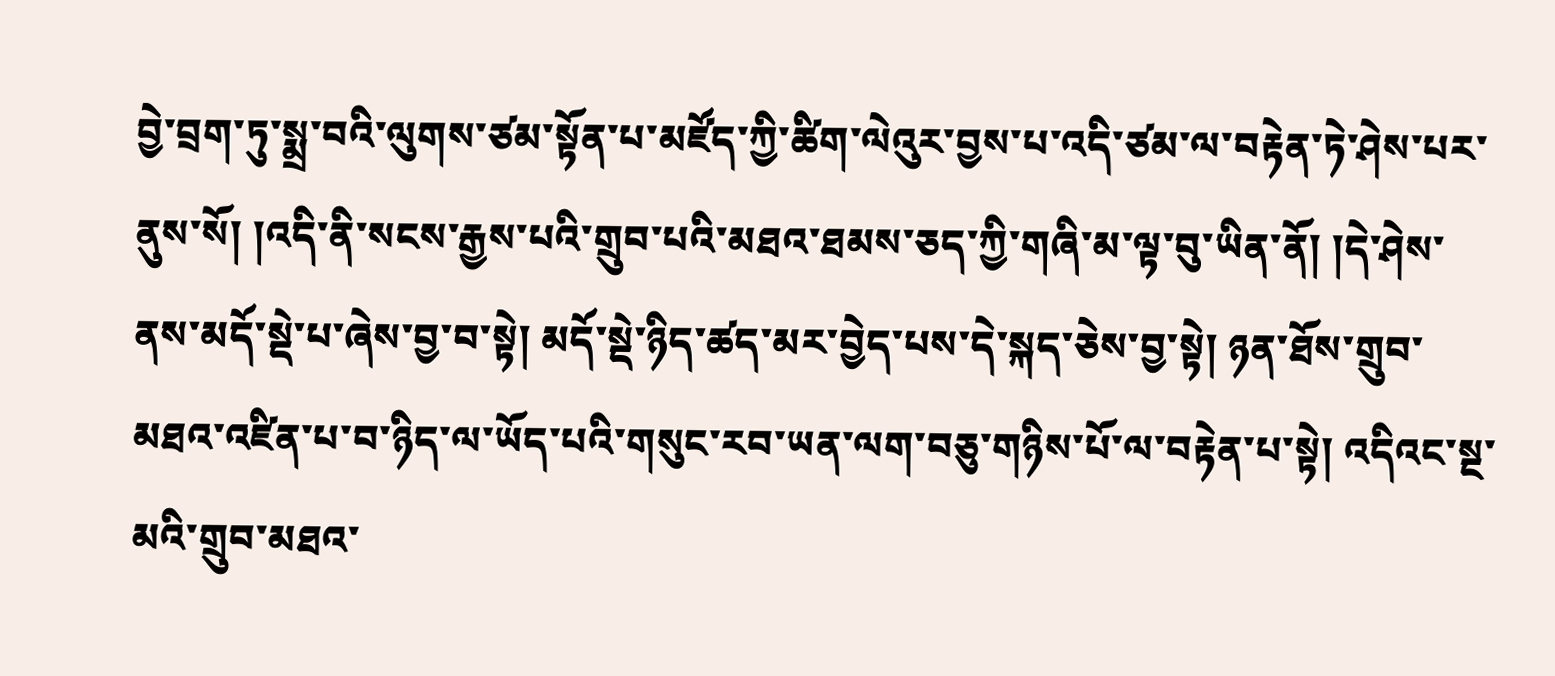བྱེ་བྲག་ཏུ་སྨྲ་བའི་ལུགས་ཙམ་སྟོན་པ་མཛོད་ཀྱི་ཚིག་ལེའུར་བྱས་པ་འདི་ཙམ་ལ་བརྟེན་ཏེ་ཤེས་པར་ནུས་སོ། །འདི་ནི་སངས་རྒྱས་པའི་གྲུབ་པའི་མཐའ་ཐམས་ཅད་ཀྱི་གཞི་མ་ལྟ་བུ་ཡིན་ནོ། །དེ་ཤེས་ནས་མདོ་སྡེ་པ་ཞེས་བྱ་བ་སྟེ། མདོ་སྡེ་ཉིད་ཚད་མར་བྱེད་པས་དེ་སྐད་ཅེས་བྱ་སྟེ། ཉན་ཐོས་གྲུབ་མཐའ་འཛིན་པ་བ་ཉིད་ལ་ཡོད་པའི་གསུང་རབ་ཡན་ལག་བཅུ་གཉིས་པོ་ལ་བརྟེན་པ་སྟེ། འདིའང་སྔ་མའི་གྲུབ་མཐའ་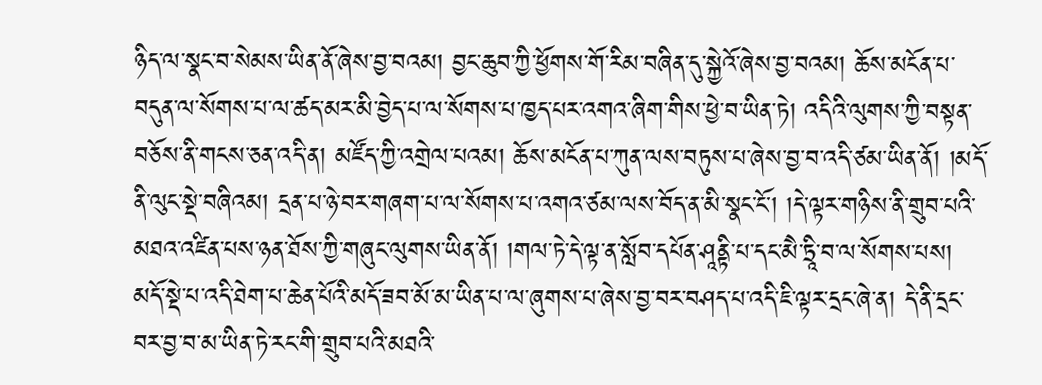ཉིད་ལ་སྣང་བ་སེམས་ཡིན་ནོ་ཞེས་བྱ་བའམ། བྱང་ཆུབ་ཀྱི་ཕྱོགས་གོ་རིམ་བཞིན་དུ་སྐྱེའོ་ཞེས་བྱ་བའམ། ཆོས་མངོན་པ་བདུན་ལ་སོགས་པ་ལ་ཚད་མར་མི་བྱེད་པ་ལ་སོགས་པ་ཁྱད་པར་འགའ་ཞིག་གིས་ཕྱེ་བ་ཡིན་ཏེ། འདིའི་ལུགས་ཀྱི་བསྟན་བཅོས་ནི་གངས་ཅན་འདི་ན། མཛོད་ཀྱི་འགྲེལ་པའམ། ཆོས་མངོན་པ་ཀུན་ལས་བཏུས་པ་ཞེས་བྱ་བ་འདི་ཙམ་ཡིན་ནོ། །མདོ་ནི་ལུང་སྡེ་བཞིའམ། དྲན་པ་ཉེ་བར་གཞག་པ་ལ་སོགས་པ་འགའ་ཙམ་ལས་བོད་ན་མི་སྣང་ངོ་། །དེ་ལྟར་གཉིས་ནི་གྲུབ་པའི་མཐའ་འཛིན་པས་ཉན་ཐོས་ཀྱི་གཞུང་ལུགས་ཡིན་ནོ། །གལ་ཏེ་དེ་ལྟ་ན་སློབ་དཔོན་ཤཱནྟི་པ་དང་མཻ་ཏྲཱི་བ་ལ་སོགས་པས། མདོ་སྡེ་པ་འདི་ཐེག་པ་ཆེན་པོའི་མདོ་ཟབ་མོ་མ་ཡིན་པ་ལ་ཞུགས་པ་ཞེས་བྱ་བར་བཤད་པ་འདི་ཇི་ལྟར་དྲང་ཞེ་ན། དེ་ནི་དྲང་བར་བྱ་བ་མ་ཡིན་ཏེ་རང་གི་གྲུབ་པའི་མཐའི་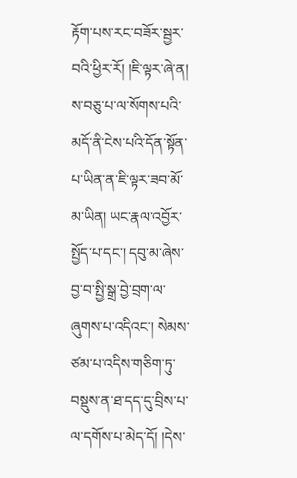རྟོག་པས་རང་བཟོར་སྦྱར་བའི་ཕྱིར་རོ། །ཇི་ལྟར་ཞེ་ན། ས་བཅུ་པ་ལ་སོགས་པའི་མདོ་ནི་ངེས་པའི་དོན་སྟོན་པ་ཡིན་ན་ཇི་ལྟར་ཟབ་མོ་མ་ཡིན། ཡང་རྣལ་འབྱོར་སྤྱོད་པ་དང་། དབུ་མ་ཞེས་བྱ་བ་སྤྱི་སྒྲ་བྱེ་བྲག་ལ་ཞུགས་པ་འདིའང་། སེམས་ཙམ་པ་འདིས་གཅིག་ཏུ་བསྡུས་ན་ཐ་དད་དུ་བྲིས་པ་ལ་དགོས་པ་མེད་དོ། །དེས་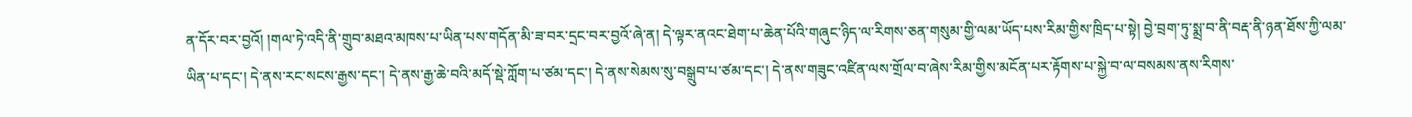ན་དོར་བར་བྱའོ། །གལ་ཏེ་འདི་ནི་གྲུབ་མཐའ་མཁས་པ་ཡིན་པས་གདོན་མི་ཟ་བར་དྲང་བར་བྱའོ་ཞེ་ན། དེ་ལྟར་ནའང་ཐེག་པ་ཆེན་པོའི་གཞུང་ཉིད་ལ་རིགས་ཅན་གསུམ་གྱི་ལམ་ཡོད་པས་རིམ་གྱིས་ཁྲིད་པ་སྟེ། བྱེ་བྲག་ཏུ་སྨྲ་བ་ནི་བརྡ་ནི་ཉན་ཐོས་ཀྱི་ལམ་ཡིན་པ་དང་། དེ་ནས་རང་སངས་རྒྱས་དང་། དེ་ནས་རྒྱ་ཆེ་བའི་མདོ་སྡེ་ཀློག་པ་ཙམ་དང་། དེ་ནས་སེམས་སུ་བསྒྲུབ་པ་ཙམ་དང་། དེ་ནས་གཟུང་འཛིན་ལས་གྲོལ་བ་ཞེས་རིམ་གྱིས་མངོན་པར་རྟོགས་པ་སྐྱེ་བ་ལ་བསམས་ནས་རིགས་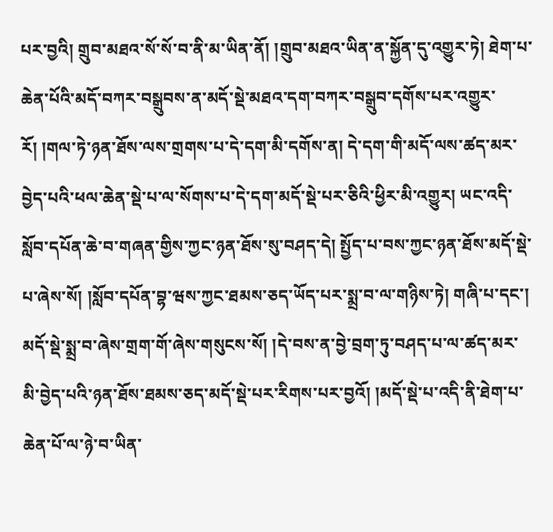པར་བྱའི། གྲུབ་མཐའ་སོ་སོ་བ་ནི་མ་ཡིན་ནོ། །གྲུབ་མཐའ་ཡིན་ན་སྐྱོན་དུ་འགྱུར་ཏེ། ཐེག་པ་ཆེན་པོའི་མདོ་བཀར་བསྒྲུབས་ན་མདོ་སྡེ་མཐའ་དག་བཀར་བསྒྲུབ་དགོས་པར་འགྱུར་རོ། །གལ་ཏེ་ཉན་ཐོས་ལས་གྲགས་པ་དེ་དག་མི་དགོས་ན། དེ་དག་གི་མདོ་ལས་ཚད་མར་བྱེད་པའི་ཕལ་ཆེན་སྡེ་པ་ལ་སོགས་པ་དེ་དག་མདོ་སྡེ་པར་ཅིའི་ཕྱིར་མི་འགྱུར། ཡང་འདི་སློབ་དཔོན་ཆེ་བ་གཞན་གྱིས་ཀྱང་ཉན་ཐོས་སུ་བཤད་དེ། སྤྱོད་པ་བས་ཀྱང་ཉན་ཐོས་མདོ་སྡེ་པ་ཞེས་སོ། །སློབ་དཔོན་བྷ་ཝས་ཀྱང་ཐམས་ཅད་ཡོད་པར་སྨྲ་བ་ལ་གཉིས་ཏེ། གཞི་པ་དང་། མདོ་སྡེ་སྨྲ་བ་ཞེས་གྲག་གོ་ཞེས་གསུངས་སོ། །དེ་བས་ན་བྱེ་བྲག་ཏུ་བཤད་པ་ལ་ཚད་མར་མི་བྱེད་པའི་ཉན་ཐོས་ཐམས་ཅད་མདོ་སྡེ་པར་རིགས་པར་བྱའོ། །མདོ་སྡེ་པ་འདི་ནི་ཐེག་པ་ཆེན་པོ་ལ་ཉེ་བ་ཡིན་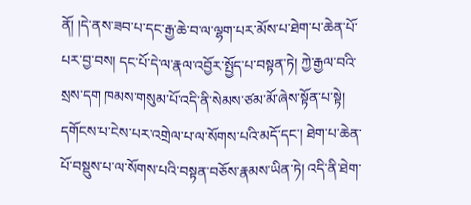ནོ། །དེ་ནས་ཟབ་པ་དང་རྒྱ་ཆེ་བ་ལ་ལྷག་པར་མོས་པ་ཐེག་པ་ཆེན་པོ་པར་བྱ་བས། དང་པོ་དེ་ལ་རྣལ་འབྱོར་སྤྱོད་པ་བསྟན་ཏེ། ཀྱེ་རྒྱལ་བའི་སྲས་དག ཁམས་གསུམ་པོ་འདི་ནི་སེམས་ཙམ་མོ་ཞེས་སྟོན་པ་སྟེ། དགོངས་པ་ངེས་པར་འགྲེལ་པ་ལ་སོགས་པའི་མདོ་དང་། ཐེག་པ་ཆེན་པོ་བསྡུས་པ་ལ་སོགས་པའི་བསྟན་བཅོས་རྣམས་ཡིན་ཏེ། འདི་ནི་ཐེག་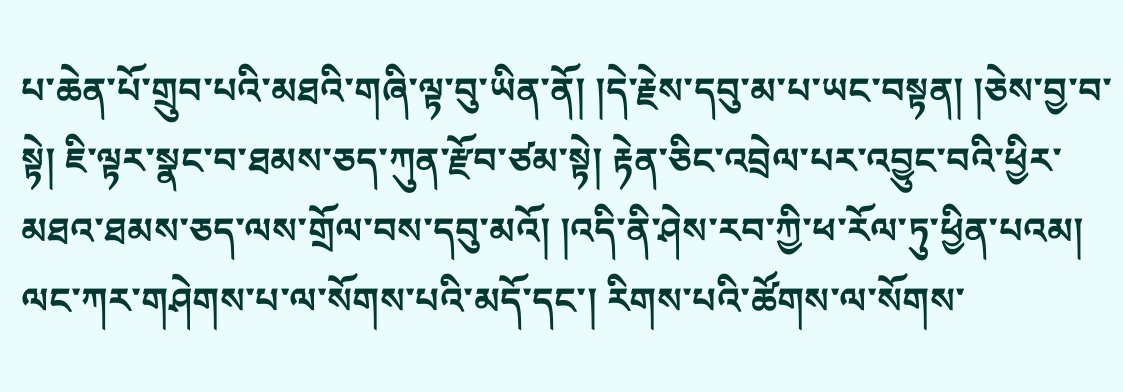པ་ཆེན་པོ་གྲུབ་པའི་མཐའི་གཞི་ལྟ་བུ་ཡིན་ནོ། །དེ་རྗེས་དབུ་མ་པ་ཡང་བསྟན། །ཅེས་བྱ་བ་སྟེ། ཇི་ལྟར་སྣང་བ་ཐམས་ཅད་ཀུན་རྫོབ་ཙམ་སྟེ། རྟེན་ཅིང་འབྲེལ་པར་འབྱུང་བའི་ཕྱིར་མཐའ་ཐམས་ཅད་ལས་གྲོལ་བས་དབུ་མའོ། །འདི་ནི་ཤེས་རབ་ཀྱི་ཕ་རོལ་ཏུ་ཕྱིན་པའམ། ལང་ཀར་གཤེགས་པ་ལ་སོགས་པའི་མདོ་དང་། རིགས་པའི་ཚོགས་ལ་སོགས་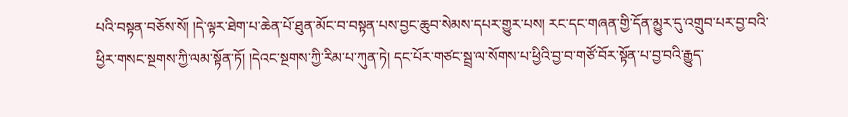པའི་བསྟན་བཅོས་སོ། །དེ་ལྟར་ཐེག་པ་ཆེན་པོ་ཐུན་མོང་བ་བསྟན་པས་བྱང་ཆུབ་སེམས་དཔར་གྱུར་པས། རང་དང་གཞན་གྱི་དོན་མྱུར་དུ་འགྲུབ་པར་བྱ་བའི་ཕྱིར་གསང་སྔགས་ཀྱི་ལམ་སྟོན་ཏོ། །དེའང་སྔགས་ཀྱི་རིམ་པ་ཀུན་ཏེ། དང་པོར་གཙང་སྦྲ་ལ་སོགས་པ་ཕྱིའི་བྱ་བ་གཙོ་བོར་སྟོན་པ་བྱ་བའི་རྒྱུད་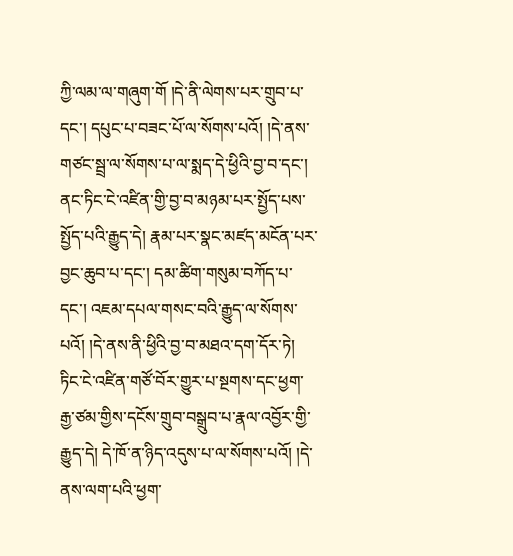ཀྱི་ལམ་ལ་གཞུག་གོ །དེ་ནི་ལེགས་པར་གྲུབ་པ་དང་། དཔུང་པ་བཟང་པོ་ལ་སོགས་པའོ། །དེ་ནས་གཙང་སྦྲ་ལ་སོགས་པ་ལ་སྨད་དེ་ཕྱིའི་བྱ་བ་དང་། ནང་ཏིང་ངེ་འཛིན་གྱི་བྱ་བ་མཉམ་པར་སྤྱོད་པས་སྤྱོད་པའི་རྒྱུད་དེ། རྣམ་པར་སྣང་མཛད་མངོན་པར་བྱང་ཆུབ་པ་དང་། དམ་ཚིག་གསུམ་བཀོད་པ་དང་། འཇམ་དཔལ་གསང་བའི་རྒྱུད་ལ་སོགས་པའོ། །དེ་ནས་ནི་ཕྱིའི་བྱ་བ་མཐའ་དག་དོར་ཏེ། ཏིང་ངེ་འཛིན་གཙོ་བོར་གྱུར་པ་སྔགས་དང་ཕྱག་རྒྱ་ཙམ་གྱིས་དངོས་གྲུབ་བསྒྲུབ་པ་རྣལ་འབྱོར་གྱི་རྒྱུད་དེ། དེ་ཁོ་ན་ཉིད་འདུས་པ་ལ་སོགས་པའོ། །དེ་ནས་ལག་པའི་ཕྱག་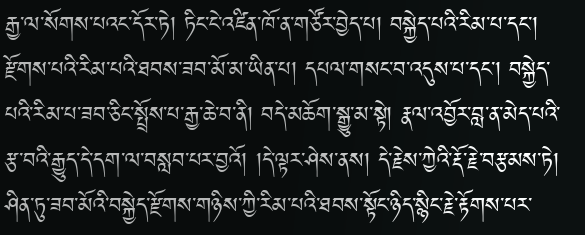རྒྱ་ལ་སོགས་པའང་དོར་ཏེ། ཏིང་ངེ་འཛིན་ཁོ་ན་གཙོར་བྱེད་པ། བསྐྱེད་པའི་རིམ་པ་དང་། རྫོགས་པའི་རིམ་པའི་ཐབས་ཟབ་མོ་མ་ཡིན་པ། དཔལ་གསང་བ་འདུས་པ་དང་། བསྐྱེད་པའི་རིམ་པ་ཟབ་ཅིང་སྤྲོས་པ་རྒྱ་ཆེ་བ་ནི། བདེ་མཆོག་སྒྱུ་མ་སྟེ། རྣལ་འབྱོར་བླ་ན་མེད་པའི་རྩ་བའི་རྒྱུད་དེ་དག་ལ་བསླབ་པར་བྱའོ། །དེ་ལྟར་ཤེས་ནས། དེ་རྗེས་ཀྱེའི་རྡོ་རྗེ་བརྩམས་ཏེ། ཤིན་ཏུ་ཟབ་མོའི་བསྐྱེད་རྫོགས་གཉིས་ཀྱི་རིམ་པའི་ཐབས་སྟོང་ཉིད་སྙིང་རྗེ་རྟོགས་པར་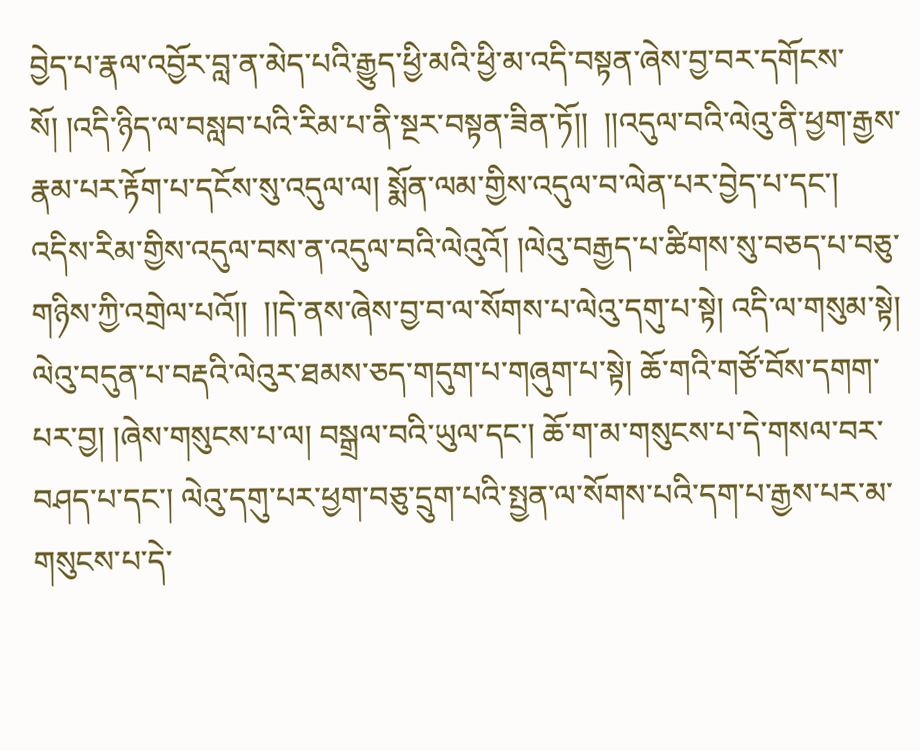བྱེད་པ་རྣལ་འབྱོར་བླ་ན་མེད་པའི་རྒྱུད་ཕྱི་མའི་ཕྱི་མ་འདི་བསྟན་ཞེས་བྱ་བར་དགོངས་སོ། །འདི་ཉིད་ལ་བསླབ་པའི་རིམ་པ་ནི་སྔར་བསྟན་ཟིན་ཏོ།།  །།འདུལ་བའི་ལེའུ་ནི་ཕྱག་རྒྱས་རྣམ་པར་རྟོག་པ་དངོས་སུ་འདུལ་ལ། སྨོན་ལམ་གྱིས་འདུལ་བ་ལེན་པར་བྱེད་པ་དང་། འདིས་རིམ་གྱིས་འདུལ་བས་ན་འདུལ་བའི་ལེའུའོ། །ལེའུ་བརྒྱད་པ་ཚིགས་སུ་བཅད་པ་བཅུ་གཉིས་ཀྱི་འགྲེལ་པའོ།།  །།དེ་ནས་ཞེས་བྱ་བ་ལ་སོགས་པ་ལེའུ་དགུ་པ་སྟེ། འདི་ལ་གསུམ་སྟེ། ལེའུ་བདུན་པ་བརྡའི་ལེའུར་ཐམས་ཅད་གདུག་པ་གཞུག་པ་སྟེ། ཆོ་གའི་གཙོ་བོས་དགག་པར་བྱ། །ཞེས་གསུངས་པ་ལ། བསྒྲལ་བའི་ཡུལ་དང་། ཆོ་ག་མ་གསུངས་པ་དེ་གསལ་བར་བཤད་པ་དང་། ལེའུ་དགུ་པར་ཕྱག་བཅུ་དྲུག་པའི་སྤྱན་ལ་སོགས་པའི་དག་པ་རྒྱས་པར་མ་གསུངས་པ་དེ་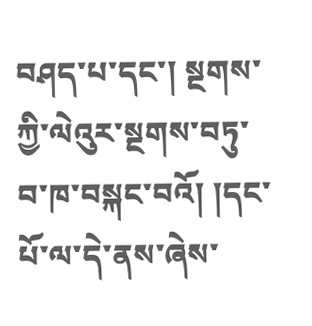བཤད་པ་དང་། སྔགས་ཀྱི་ལེའུར་སྔགས་བཏུ་བ་ཁ་བསྐང་བའོ། །དང་པོ་ལ་དེ་ནས་ཞེས་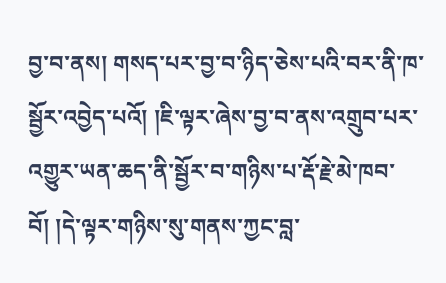བྱ་བ་ནས། གསད་པར་བྱ་བ་ཉིད་ཅེས་པའི་བར་ནི་ཁ་སྦྱོར་འབྱེད་པའོ། །ཇི་ལྟར་ཞེས་བྱ་བ་ནས་འགྲུབ་པར་འགྱུར་ཡན་ཆད་ནི་སྦྱོར་བ་གཉིས་པ་རྡོ་རྗེ་མེ་ཁབ་བོ། །དེ་ལྟར་གཉིས་སུ་གནས་ཀྱང་བླ་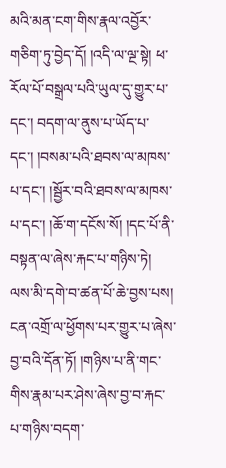མའི་མན་ངག་གིས་རྣལ་འབྱོར་གཅིག་ཏུ་བྱེད་དོ། །འདི་ལ་ལྔ་སྟེ། ཕ་རོལ་པོ་བསྒྲལ་པའི་ཡུལ་དུ་གྱུར་པ་དང་། བདག་ལ་ནུས་པ་ཡོད་པ་དང་། །བསམ་པའི་ཐབས་ལ་མཁས་པ་དང་། །སྦྱོར་བའི་ཐབས་ལ་མཁས་པ་དང་། །ཆོ་ག་དངོས་སོ། །དང་པོ་ནི་བསྟན་ལ་ཞེས་རྐང་པ་གཉིས་ཏེ། ལས་མི་དགེ་བ་ཚན་པོ་ཆེ་བྱས་པས། ངན་འགྲོ་ལ་ཕྱོགས་པར་གྱུར་པ་ཞེས་བྱ་བའི་དོན་ཏོ། །གཉིས་པ་ནི་གང་གིས་རྣམ་པར་ཤེས་ཞེས་བྱ་བ་རྐང་པ་གཉིས་བདག་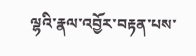ལྷའི་རྣལ་འབྱོར་བརྟན་པས་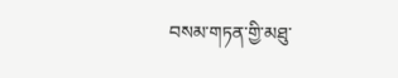བསམ་གཏན་གྱི་མཐུ་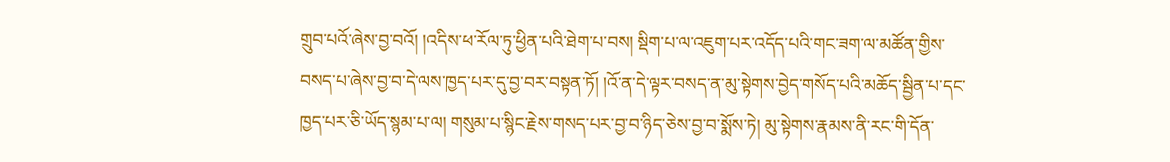གྲུབ་པའོ་ཞེས་བྱ་བའོ། །འདིས་ཕ་རོལ་ཏུ་ཕྱིན་པའི་ཐེག་པ་བས། སྡིག་པ་ལ་འཇུག་པར་འདོད་པའི་གང་ཟག་ལ་མཚོན་གྱིས་བསད་པ་ཞེས་བྱ་བ་དེ་ལས་ཁྱད་པར་དུ་བྱ་བར་བསྟན་ཏོ། །འོ་ན་དེ་ལྟར་བསད་ན་མུ་སྟེགས་བྱེད་གསོད་པའི་མཆོད་སྦྱིན་པ་དང་ཁྱད་པར་ཅི་ཡོད་སྙམ་པ་ལ། གསུམ་པ་སྙིང་རྗེས་གསད་པར་བྱ་བ་ཉིད་ཅེས་བྱ་བ་སྨོས་ཏེ། མུ་སྟེགས་རྣམས་ནི་རང་གི་དོན་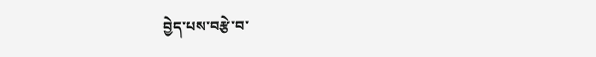བྱེད་པས་བརྩེ་བ་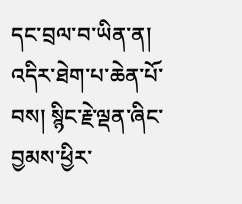དང་བྲལ་བ་ཡིན་ན། འདིར་ཐེག་པ་ཆེན་པོ་བས། སྙིང་རྗེ་ལྡན་ཞིང་བྱམས་ཕྱིར་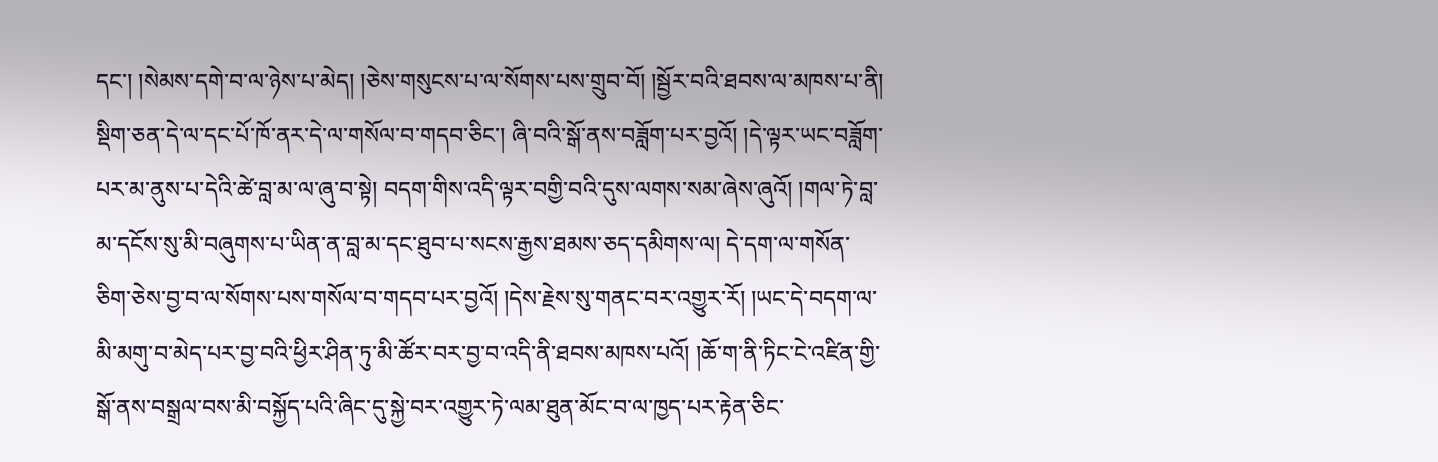དང་། །སེམས་དགེ་བ་ལ་ཉེས་པ་མེད། །ཅེས་གསུངས་པ་ལ་སོགས་པས་གྲུབ་བོ། །སྦྱོར་བའི་ཐབས་ལ་མཁས་པ་ནི། སྡིག་ཅན་དེ་ལ་དང་པོ་ཁོ་ནར་དེ་ལ་གསོལ་བ་གདབ་ཅིང་། ཞི་བའི་སྒོ་ནས་བཟློག་པར་བྱའོ། །དེ་ལྟར་ཡང་བཟློག་པར་མ་ནུས་པ་དེའི་ཚེ་བླ་མ་ལ་ཞུ་བ་སྟེ། བདག་གིས་འདི་ལྟར་བགྱི་བའི་དུས་ལགས་སམ་ཞེས་ཞུའོ། །གལ་ཏེ་བླ་མ་དངོས་སུ་མི་བཞུགས་པ་ཡིན་ན་བླ་མ་དང་ཐུབ་པ་སངས་རྒྱས་ཐམས་ཅད་དམིགས་ལ། དེ་དག་ལ་གསོན་ཅིག་ཅེས་བྱ་བ་ལ་སོགས་པས་གསོལ་བ་གདབ་པར་བྱའོ། །དེས་རྗེས་སུ་གནང་བར་འགྱུར་རོ། །ཡང་དེ་བདག་ལ་མི་མགུ་བ་མེད་པར་བྱ་བའི་ཕྱིར་ཤིན་ཏུ་མི་ཚོར་བར་བྱ་བ་འདི་ནི་ཐབས་མཁས་པའོ། །ཆོ་ག་ནི་ཏིང་ངེ་འཛིན་གྱི་སྒོ་ནས་བསྒྲལ་བས་མི་བསྐྱོད་པའི་ཞིང་དུ་སྐྱེ་བར་འགྱུར་ཏེ་ལམ་ཐུན་མོང་བ་ལ་ཁྱད་པར་རྟེན་ཅིང་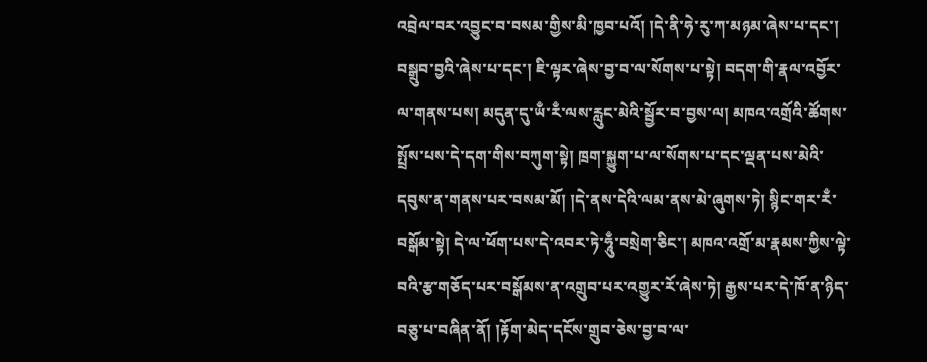འབྲེལ་བར་འབྱུང་བ་བསམ་གྱིས་མི་ཁྱབ་པའོ། །དེ་ནི་ཧེ་རུ་ཀ་མཉམ་ཞེས་པ་དང་། བསྒྲུབ་བྱའི་ཞེས་པ་དང་། ཇི་ལྟར་ཞེས་བྱ་བ་ལ་སོགས་པ་སྟེ། བདག་གི་རྣལ་འབྱོར་ལ་གནས་པས། མདུན་དུ་ཡྃ་རྃ་ལས་རླུང་མེའི་སྦྱོར་བ་བྱས་ལ། མཁའ་འགྲོའི་ཚོགས་སྤྲོས་པས་དེ་དག་གིས་བཀུག་སྟེ། ཁྲག་སྐྱུག་པ་ལ་སོགས་པ་དང་ལྡན་པས་མེའི་དབུས་ན་གནས་པར་བསམ་མོ། །དེ་ནས་དེའི་ལམ་ནས་མེ་ཞུགས་ཏེ། སྙིང་གར་རྃ་བསྒོམ་སྟེ། དེ་ལ་ཕོག་པས་དེ་འབར་ཏེ་ཧཱུྃ་བསྲེག་ཅིང་། མཁའ་འགྲོ་མ་རྣམས་ཀྱིས་ལྟེ་བའི་རྩ་གཅོད་པར་བསྒོམས་ན་འགྲུབ་པར་འགྱུར་རོ་ཞེས་ཏེ། རྒྱས་པར་དེ་ཁོ་ན་ཉིད་བཅུ་པ་བཞིན་ནོ། །རྟོག་མེད་དངོས་གྲུབ་ཅེས་བྱ་བ་ལ་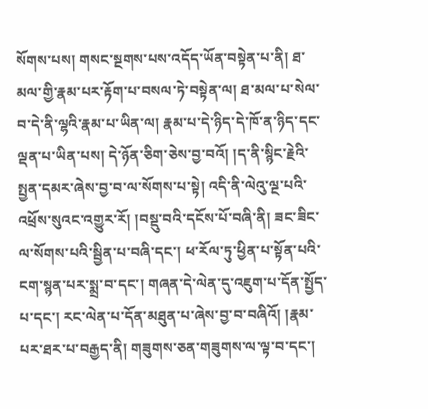སོགས་པས། གསང་སྔགས་པས་འདོད་ཡོན་བསྟེན་པ་ནི། ཐ་མལ་གྱི་རྣམ་པར་རྟོག་པ་བསལ་ཏེ་བསྟེན་ལ། ཐ་མལ་པ་སེལ་བ་དེ་ནི་ལྷའི་རྣམ་པ་ཡིན་ལ། རྣམ་པ་དེ་ཉིད་དེ་ཁོ་ན་ཉིད་དང་ལྡན་པ་ཡིན་པས། དེ་ཉོན་ཅིག་ཅེས་བྱ་བའོ། །ད་ནི་སྙིང་རྗེའི་སྤྱན་དམར་ཞེས་བྱ་བ་ལ་སོགས་པ་སྟེ། འདི་ནི་ལེའུ་ལྔ་པའི་འཕྲོས་སུའང་འགྱུར་རོ། །བསྡུ་བའི་དངོས་པོ་བཞི་ནི། ཟང་ཟིང་ལ་སོགས་པའི་སྦྱིན་པ་བཞི་དང་། ཕ་རོལ་ཏུ་ཕྱིན་པ་སྟོན་པའི་ངག་སྙན་པར་སྨྲ་བ་དང་། གཞན་དེ་ལེན་དུ་འཇུག་པ་དོན་སྤྱོད་པ་དང་། རང་ལེན་པ་དོན་མཐུན་པ་ཞེས་བྱ་བ་བཞིའོ། །རྣམ་པར་ཐར་པ་བརྒྱད་ནི། གཟུགས་ཅན་གཟུགས་ལ་ལྟ་བ་དང་།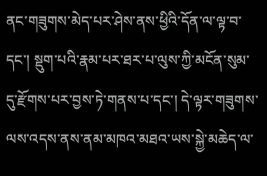ནང་གཟུགས་མེད་པར་ཤེས་ནས་ཕྱིའི་དོན་ལ་ལྟ་བ་དང་། སྡུག་པའི་རྣམ་པར་ཐར་པ་ལུས་ཀྱི་མངོན་སུམ་དུ་རྫོགས་པར་བྱས་ཏེ་གནས་པ་དང་། དེ་ལྟར་གཟུགས་ལས་འདས་ནས་ནམ་མཁའ་མཐའ་ཡས་སྐྱེ་མཆེད་ལ་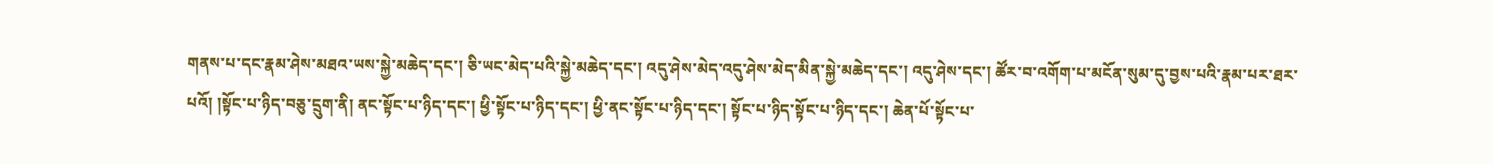གནས་པ་དང་རྣམ་ཤེས་མཐའ་ཡས་སྐྱེ་མཆེད་དང་། ཅི་ཡང་མེད་པའི་སྐྱེ་མཆེད་དང་། འདུ་ཤེས་མེད་འདུ་ཤེས་མེད་མིན་སྐྱེ་མཆེད་དང་། འདུ་ཤེས་དང་། ཚོར་བ་འགོག་པ་མངོན་སུམ་དུ་བྱས་པའི་རྣམ་པར་ཐར་པའོ། །སྟོང་པ་ཉིད་བཅུ་དྲུག་ནི། ནང་སྟོང་པ་ཉིད་དང་། ཕྱི་སྟོང་པ་ཉིད་དང་། ཕྱི་ནང་སྟོང་པ་ཉིད་དང་། སྟོང་པ་ཉིད་སྟོང་པ་ཉིད་དང་། ཆེན་པོ་སྟོང་པ་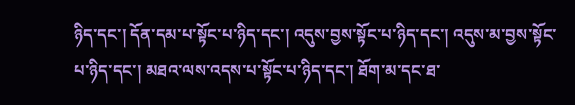ཉིད་དང་། དོན་དམ་པ་སྟོང་པ་ཉིད་དང་། འདུས་བྱས་སྟོང་པ་ཉིད་དང་། འདུས་མ་བྱས་སྟོང་པ་ཉིད་དང་། མཐའ་ལས་འདས་པ་སྟོང་པ་ཉིད་དང་། ཐོག་མ་དང་ཐ་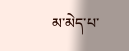མ་མེད་པ་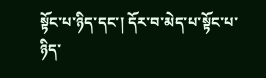སྟོང་པ་ཉིད་དང་། དོར་བ་མེད་པ་སྟོང་པ་ཉིད་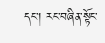དང་། རང་བཞིན་སྟོང་